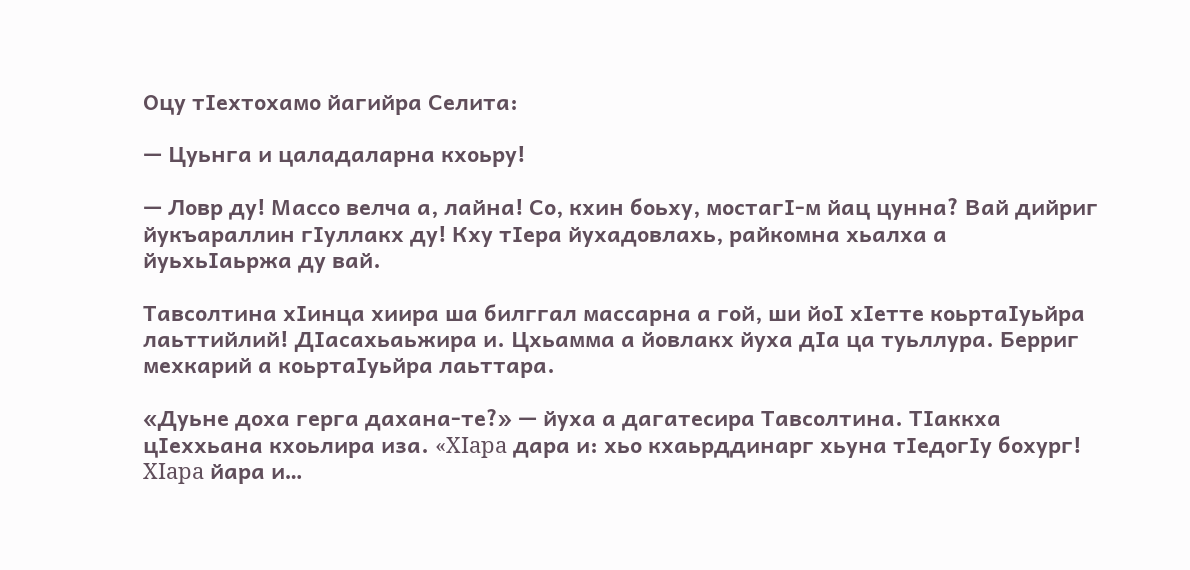Оцу тIехтохамо йагийра Селита:

— Цуьнга и цаладаларна кхоьру!

— Ловр ду! Массо велча а, лайна! Со, кхин боьху, мостагI-м йац цунна? Вай дийриг йукъараллин гIуллакх ду! Кху тIера йухадовлахь, райкомна хьалха а йуьхьIаьржа ду вай.

Тавсолтина хIинца хиира ша билггал массарна а гой, ши йоI хIетте коьртаIуьйра лаьттийлий! ДIасахьаьжира и. Цхьамма а йовлакх йуха дIа ца туьллура. Берриг мехкарий а коьртаIуьйра лаьттара.

«Дуьне доха герга дахана-те?» — йуха а дагатесира Тавсолтина. ТIаккха цIеххьана кхоьлира иза. «XIapa дара и: хьо кхаьрддинарг хьуна тIедогIу бохург! XIapa йара и…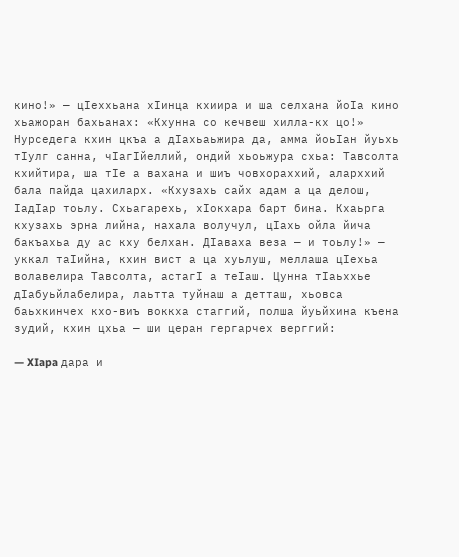кино!» — цIеххьана хIинца кхиира и ша селхана йоIа кино хьажоран бахьанах: «Кхунна со кечвеш хилла-кх цо!» Нурседега кхин цкъа а дIахьаьжира да, амма йоьIан йуьхь тIулг санна, чIагIйеллий, ондий хьоьжура схьа: Тавсолта кхийтира, ша тIе а вахана и шиъ човхораххий, аларххий бала пайда цахиларх. «Кхузахь сайх адам а ца делош, IадIар тоьлу. Схьагарехь, хIокхара барт бина. Кхаьрга кхузахь эрна лийна, нахала волучул, цIахь ойла йича бакъахьа ду ас кху белхан. ДIаваха веза — и тоьлу!» — уккал таIийна, кхин вист а ца хуьлуш, меллаша цIехьа волавелира Тавсолта, астагI а теIаш. Цунна тIаьххье дIабуьйлабелира, лаьтта туйнаш а детташ, хьовса баьхкинчех кхо-виъ воккха стаггий, полша йуьйхина къена зудий, кхин цхьа — ши церан гергарчех верггий:

— XIapa дара и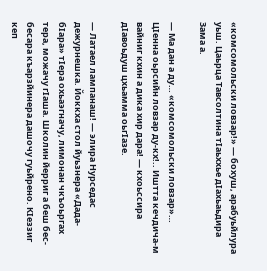«комсомольски ловзар!» — бохуш, арабуьйлура уьш. Цаьрца Тавсолтина тIаьххье дIахьаьдира Зама а.

— Ма дан а ду… «комсомольски ловзар»… ЦIенна оьрсийн ловзар ду-кх!.. Иштта кечдича-м вайниг кхин а дика хир дара! — кхоьссира дIавоьдуш цхьамма оьгIазе.

— Латаел лампанаш! — элира Нурседас дежурнешка. Йоккха стол йуьзнера «Дада-бIара» тIера охьаэгначу, лимонан чкъоьргах тера, можачу гIаша. Школин йерриг а беш бес-бесара къарзйинера дашочу гуьйрено. КIеззиг кеп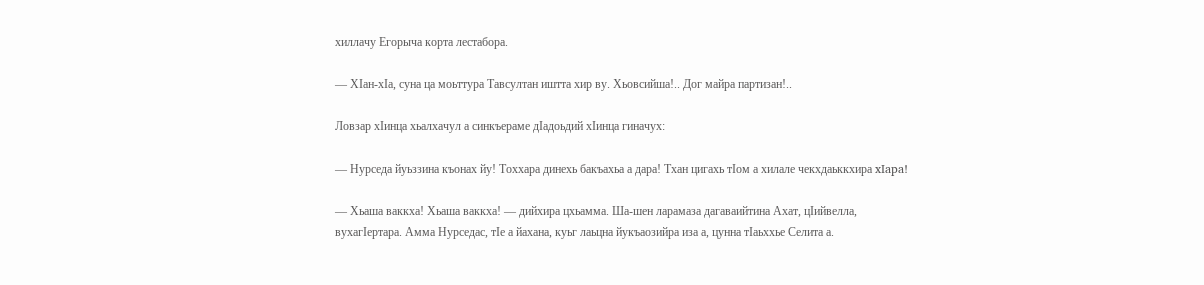хиллачу Егорыча корта лестабора.

— ХIан-хIа, суна ца моьттура Тавсултан иштта хир ву. Хьовсийша!.. Дог майра партизан!..

Ловзар хIинца хьалхачул а синкъераме дIадоьдий хIинца гиначух:

— Нурседа йуьззина къонах йу! Тоххара динехь бакъахьа а дара! Тхан цигахь тIом а хилале чекхдаьккхира xIapa!

— Хьаша ваккха! Хьаша ваккха! — дийхира цхьамма. Ша-шен ларамаза дагаваийтина Ахат, цIийвелла, вухагIертара. Амма Нурседас, тIе а йахана, куьг лаьцна йукъаозийра иза а, цунна тIаьххье Селита а.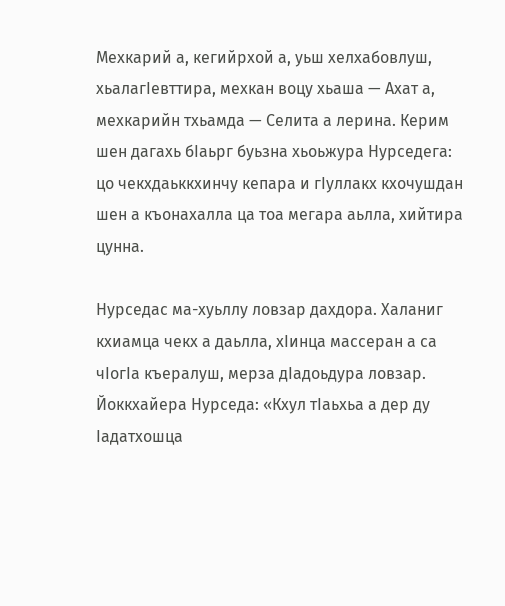Мехкарий а, кегийрхой а, уьш хелхабовлуш, хьалагIевттира, мехкан воцу хьаша — Ахат а, мехкарийн тхьамда — Селита а лерина. Керим шен дагахь бIаьрг буьзна хьоьжура Нурседега: цо чекхдаьккхинчу кепара и гIуллакх кхочушдан шен а къонахалла ца тоа мегара аьлла, хийтира цунна.

Нурседас ма-хуьллу ловзар дахдора. Халаниг кхиамца чекх а даьлла, хIинца массеран а са чIогIа къералуш, мерза дIадоьдура ловзар. Йоккхайера Нурседа: «Кхул тIаьхьа а дер ду Iадатхошца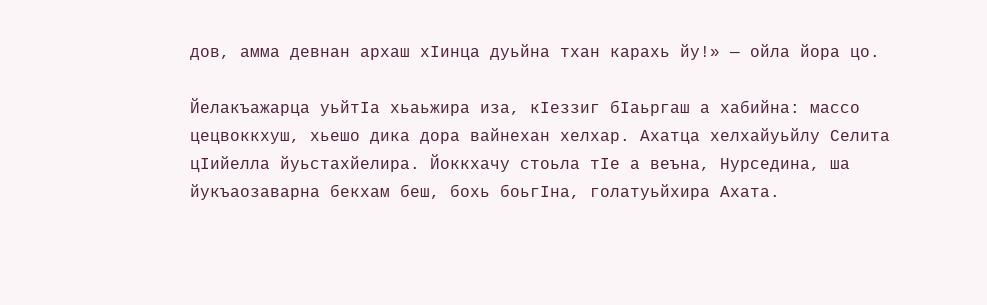дов, амма девнан архаш хIинца дуьйна тхан карахь йу!» — ойла йора цо.

Йелакъажарца уьйтIа хьаьжира иза, кIеззиг бIаьргаш а хабийна: массо цецвоккхуш, хьешо дика дора вайнехан хелхар. Ахатца хелхайуьйлу Селита цIийелла йуьстахйелира. Йоккхачу стоьла тIе а веъна, Нурседина, ша йукъаозаварна бекхам беш, бохь боьгIна, голатуьйхира Ахата.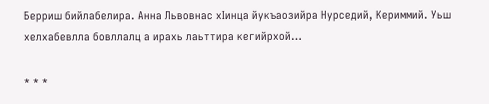Берриш бийлабелира. Анна Львовнас хIинца йукъаозийра Нурседий, Кериммий. Уьш хелхабевлла бовллалц а ирахь лаьттира кегийрхой…

* * *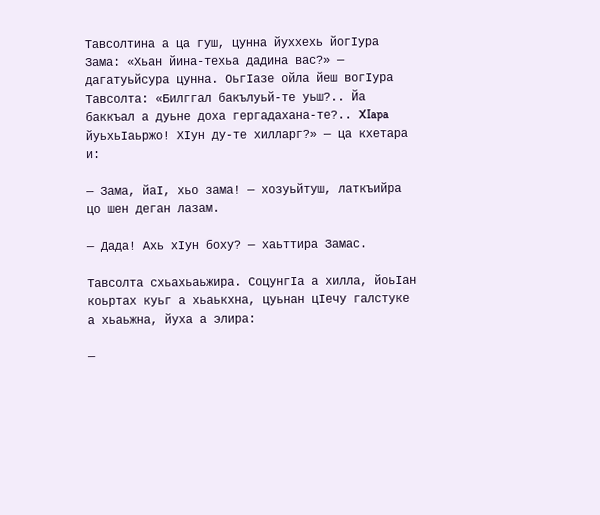Тавсолтина а ца гуш, цунна йуххехь йогIура Зама: «Хьан йина-техьа дадина вас?» — дагатуьйсура цунна. ОьгIазе ойла йеш вогIура Тавсолта: «Билггал бакълуьй-те уьш?.. Йа баккъал а дуьне доха гергадахана-те?.. XIapa йуьхьIаьржо! ХIун ду-те хилларг?» — ца кхетара и:

— Зама, йаI, хьо зама! — хозуьйтуш, латкъийра цо шен деган лазам.

— Дада! Ахь хIун боху? — хаьттира Замас.

Тавсолта схьахьаьжира. СоцунгIа а хилла, йоьIан коьртах куьг а хьаькхна, цуьнан цIечу галстуке а хьаьжна, йуха а элира:

—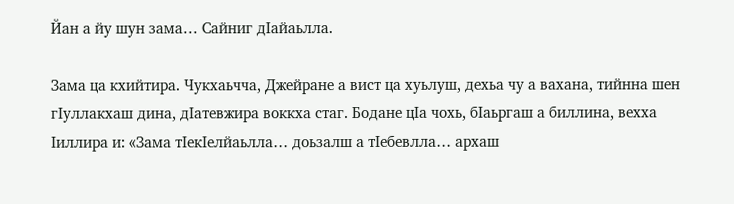Йан а йу шун зама… Сайниг дIайаьлла.

Зама ца кхийтира. Чукхаьчча, Джейране а вист ца хуьлуш, дехьа чу а вахана, тийнна шен гIуллакхаш дина, дIатевжира воккха стаг. Бодане цIа чохь, бIаьргаш а биллина, вехха Iиллира и: «Зама тIекIелйаьлла… доьзалш а тIебевлла… архаш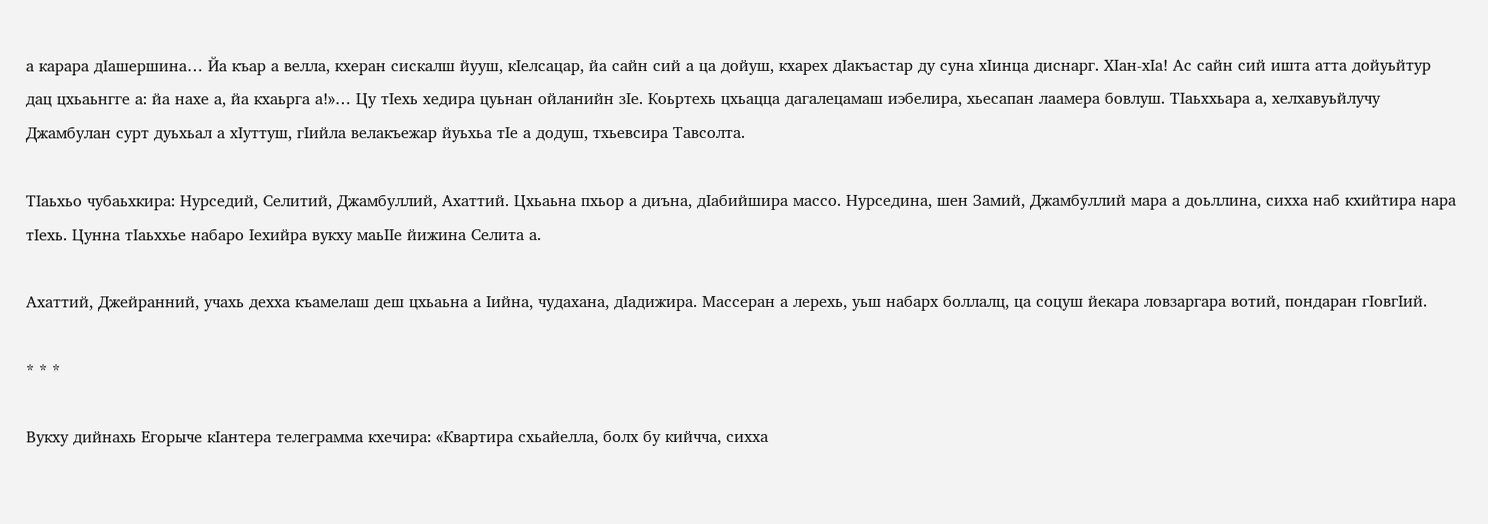а карара дIашершина… Йа къар а велла, кхеран сискалш йууш, кIелсацар, йа сайн сий а ца дойуш, кхарех дIакъастар ду суна хIинца диснарг. ХIан-хIа! Ас сайн сий ишта атта дойуьйтур дац цхьаьнгге а: йа нахе а, йа кхаьрга а!»… Цу тIехь хедира цуьнан ойланийн зIе. Коьртехь цхьацца дагалецамаш иэбелира, хьесапан лаамера бовлуш. ТIаьххьара а, хелхавуьйлучу Джамбулан сурт дуьхьал а хIуттуш, гIийла велакъежар йуьхьа тIе а додуш, тхьевсира Тавсолта.

ТIаьхьо чубаьхкира: Нурседий, Селитий, Джамбуллий, Ахаттий. Цхьаьна пхьор а диъна, дIабийшира массо. Нурседина, шен Замий, Джамбуллий мара а доьллина, сихха наб кхийтира нара тIехь. Цунна тIаьххье набаро Iехийра вукху маьIIе йижина Селита а.

Ахаттий, Джейранний, учахь дехха къамелаш деш цхьаьна а Iийна, чудахана, дIадижира. Массеран а лерехь, уьш набарх боллалц, ца соцуш йекара ловзаргара вотий, пондаран гIовгIий.

* * *

Вукху дийнахь Егорыче кIантера телеграмма кхечира: «Квартира схьайелла, болх бу кийчча, сихха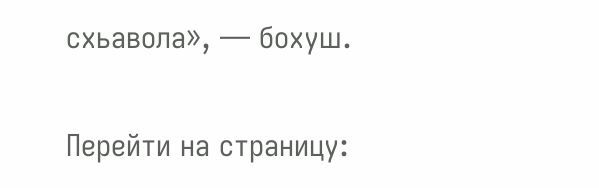схьавола», — бохуш.

Перейти на страницу: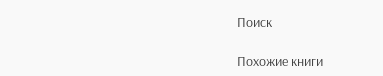Поиск

Похожие книги